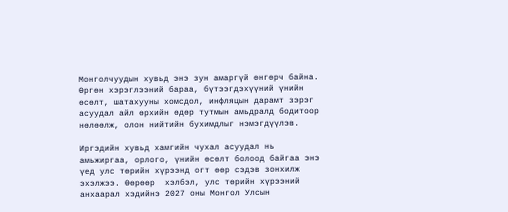Монголчуудын хувьд энэ зун амаргүй өнгөрч байна. Өргөн хэрэглээний бараа, бүтээгдэхүүний үнийн өсөлт, шатахууны хомсдол, инфляцын дарамт зэрэг асуудал айл өрхийн өдөр тутмын амьдралд бодитоор нөлөөлж, олон нийтийн бухимдлыг нэмэгдүүлэв.

Иргэдийн хувьд хамгийн чухал асуудал нь амьжиргаа, орлого, үнийн өсөлт болоод байгаа энэ үед улс төрийн хүрээнд огт өөр сэдэв зонхилж эхэлжээ. Өөрөөр  хэлбэл, улс төрийн хүрээний анхаарал хэдийнэ 2027 оны Монгол Улсын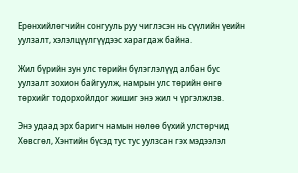Ерөнхийлөгчийн сонгууль руу чиглэсэн нь сүүлийн үеийн уулзалт, хэлэлцүүлгүүдээс харагдаж байна.

Жил бүрийн зун улс төрийн бүлэглэлүүд албан бус уулзалт зохион байгуулж, намрын улс төрийн өнгө төрхийг тодорхойлдог жишиг энэ жил ч үргэлжлэв.

Энэ удаад эрх баригч намын нөлөө бүхий улстөрчид Хөвсгөл, Хэнтийн бүсэд тус тус уулзсан гэх мэдээлэл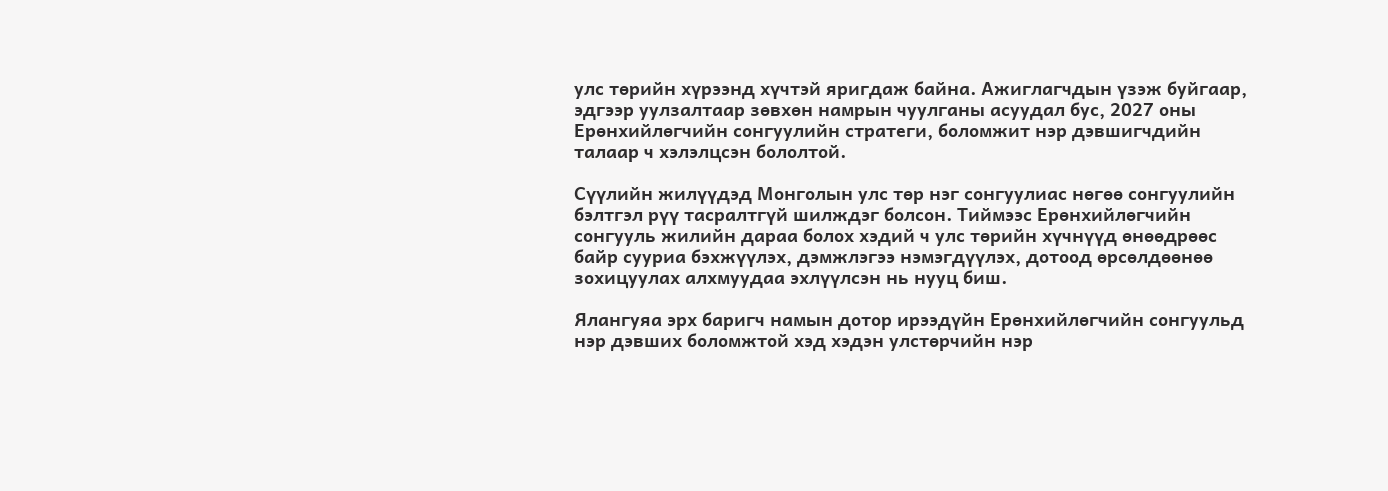улс төрийн хүрээнд хүчтэй яригдаж байна. Ажиглагчдын үзэж буйгаар, эдгээр уулзалтаар зөвхөн намрын чуулганы асуудал бус, 2027 оны Ерөнхийлөгчийн сонгуулийн стратеги, боломжит нэр дэвшигчдийн талаар ч хэлэлцсэн бололтой.

Сүүлийн жилүүдэд Монголын улс төр нэг сонгуулиас нөгөө сонгуулийн бэлтгэл рүү тасралтгүй шилждэг болсон. Тиймээс Ерөнхийлөгчийн сонгууль жилийн дараа болох хэдий ч улс төрийн хүчнүүд өнөөдрөөс байр сууриа бэхжүүлэх, дэмжлэгээ нэмэгдүүлэх, дотоод өрсөлдөөнөө зохицуулах алхмуудаа эхлүүлсэн нь нууц биш.

Ялангуяа эрх баригч намын дотор ирээдүйн Ерөнхийлөгчийн сонгуульд нэр дэвших боломжтой хэд хэдэн улстөрчийн нэр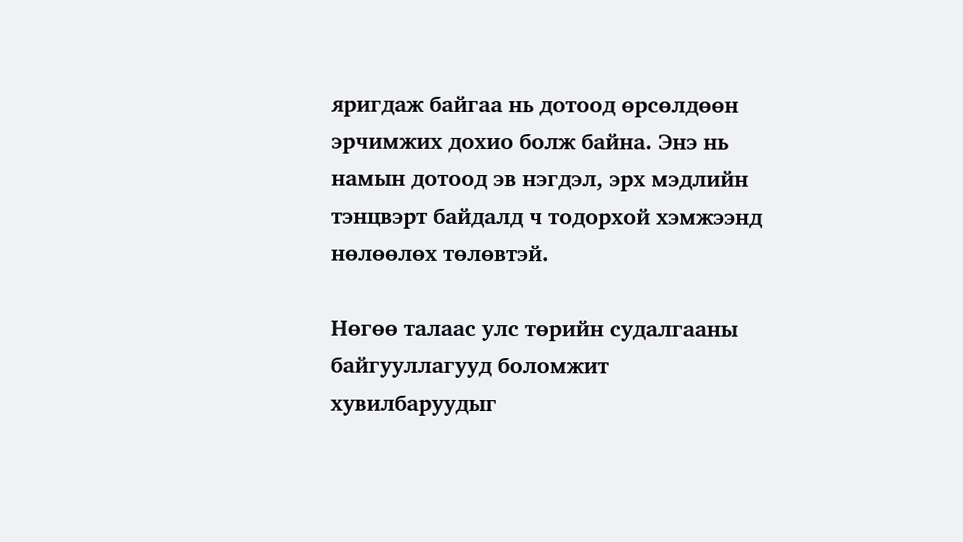яригдаж байгаа нь дотоод өрсөлдөөн эрчимжих дохио болж байна. Энэ нь намын дотоод эв нэгдэл, эрх мэдлийн тэнцвэрт байдалд ч тодорхой хэмжээнд нөлөөлөх төлөвтэй.

Нөгөө талаас улс төрийн судалгааны байгууллагууд боломжит хувилбаруудыг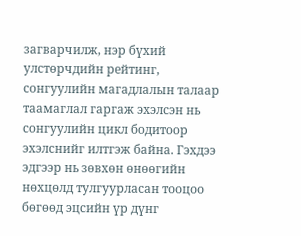загварчилж, нэр бүхий улстөрчдийн рейтинг, сонгуулийн магадлалын талаар таамаглал гаргаж эхэлсэн нь сонгуулийн цикл бодитоор эхэлснийг илтгэж байна. Гэхдээ эдгээр нь зөвхөн өнөөгийн нөхцөлд тулгуурласан тооцоо бөгөөд эцсийн үр дүнг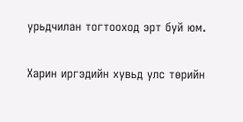урьдчилан тогтооход эрт буй юм.

Харин иргэдийн хувьд улс төрийн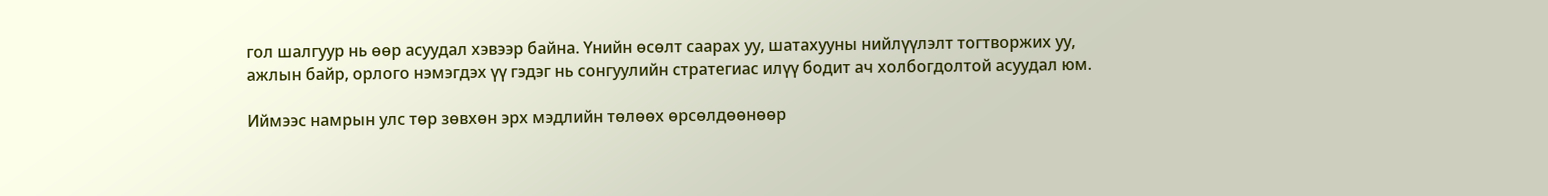гол шалгуур нь өөр асуудал хэвээр байна. Үнийн өсөлт саарах уу, шатахууны нийлүүлэлт тогтворжих уу, ажлын байр, орлого нэмэгдэх үү гэдэг нь сонгуулийн стратегиас илүү бодит ач холбогдолтой асуудал юм.

Иймээс намрын улс төр зөвхөн эрх мэдлийн төлөөх өрсөлдөөнөөр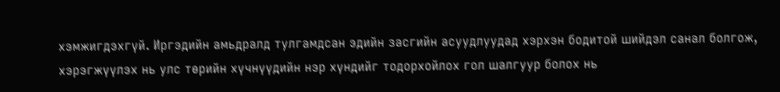хэмжигдэхгүй. Иргэдийн амьдралд тулгамдсан эдийн засгийн асуудлуудад хэрхэн бодитой шийдэл санал болгож, хэрэгжүүлэх нь улс төрийн хүчнүүдийн нэр хүндийг тодорхойлох гол шалгуур болох нь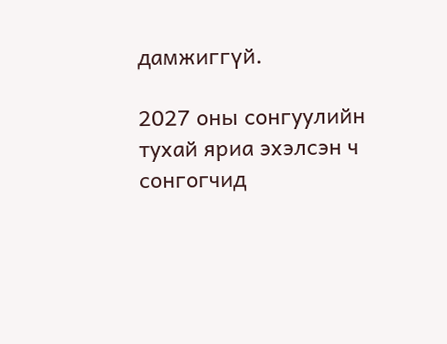дамжиггүй.

2027 оны сонгуулийн тухай яриа эхэлсэн ч сонгогчид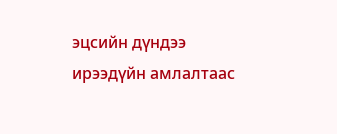эцсийн дүндээ ирээдүйн амлалтаас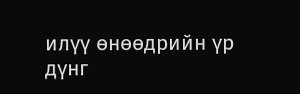илүү өнөөдрийн үр дүнг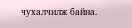чухалчилж байна.